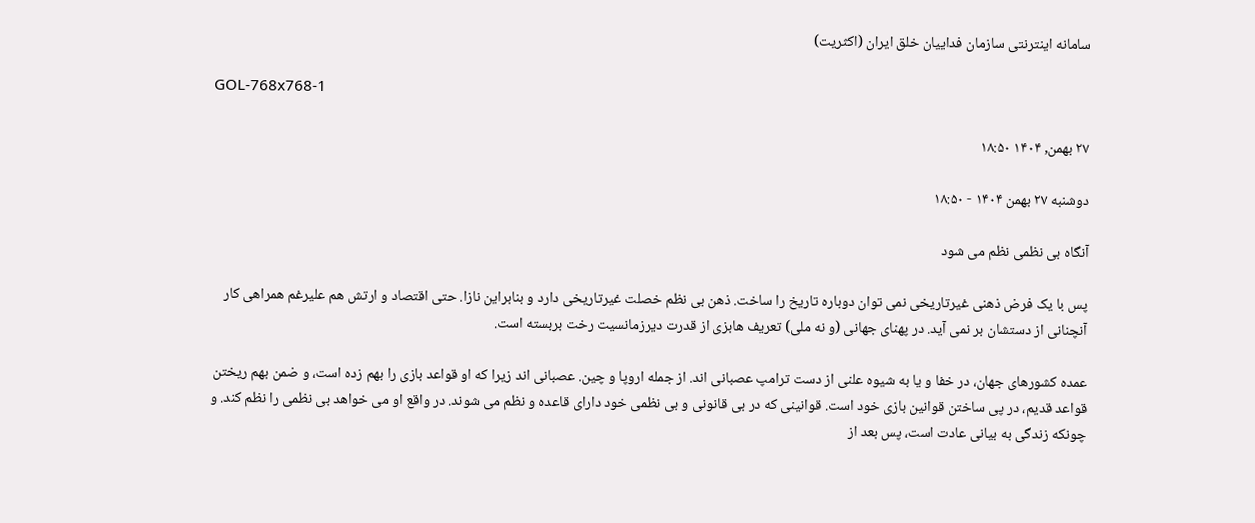سامانه اینترنتی سازمان فداییان خلق ایران (اکثریت)

GOL-768x768-1

۲۷ بهمن, ۱۴۰۴ ۱۸:۵۰

دوشنبه ۲۷ بهمن ۱۴۰۴ - ۱۸:۵۰

آنگاە بی نظمی نظم می شود

پس با یک فرض ذهنی غیرتاریخی نمی توان دوبارە تاریخ را ساخت. ذهن بی نظم خصلت غیرتاریخی دارد و بنابراین نازا. حتی اقتصاد و ارتش هم علیرغم همراهی کار آنچنانی از دستشان بر نمی آید. در پهنای جهانی (و نە ملی) تعریف هابزی از قدرت دیرزمانسیت رخت بربستە است.

عمدە کشورهای جهان، در خفا و یا بە شیوە علنی از دست ترامپ عصبانی اند. از جملە اروپا و چین. عصبانی اند زیرا کە او قواعد بازی را بهم زدە است، و ضمن بهم ریختن قواعد قدیم، در پی ساختن قوانین بازی خود است. قوانینی کە در بی قانونی و بی نظمی خود دارای قاعدە و نظم می شوند. در واقع او می خواهد بی نظمی را نظم کند. و چونکە زندگی بە بیانی عادت است، پس بعد از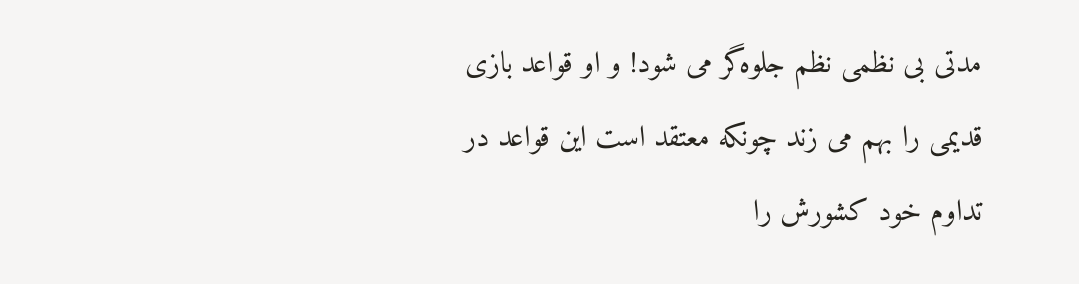مدتی بی نظمی نظم جلوەگر می شود! و او قواعد بازی قدیمی را بهم می زند چونکە معتقد است این قواعد در تداوم خود کشورش را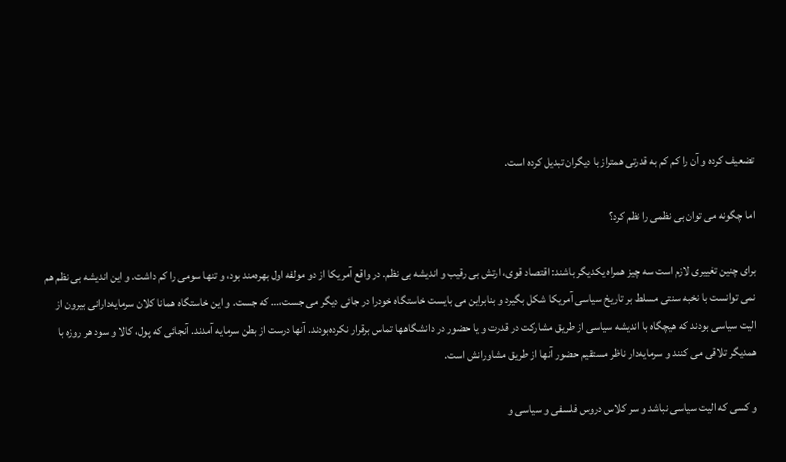تضعیف کردە و آن را کم کم بە قدرتی همتراز با دیگران تبدیل کردە است.

اما چگونە می توان بی نظمی را نظم کرد؟

برای چنین تغییری لازم است سە چیز همراە یکدیگر باشند: اقتصاد قوی، ارتش بی رقیب و اندیشە بی نظم. در واقع آمریکا از دو مولفە اول بهرەمند بود، و تنها سومی را کم داشت. و این اندیشە بی نظم هم نمی توانست با نخبە سنتی مسلط بر تاریخ سیاسی آمریکا شکل بگیرد و بنابراین می بایست خاستگاە خودرا در جائی دیگر می جست،… کە جست. و این خاستگاە همانا کلان سرمایەدارانی بیرون از الیت سیاسی بودند کە هیچگاە با اندیشە سیاسی از طریق مشارکت در قدرت و یا حضور در دانشگاهها تماس برقرار نکردەبودند. آنها درست از بطن سرمایە آمدند. آنجائی کە پول، کالا و سود هر روزە با همدیگر تلاقی می کنند و سرمایەدار ناظر مستقیم حضور آنها از طریق مشاورانش است.

و کسی کە الیت سیاسی نباشد و سر کلاس دروس فلسفی و سیاسی و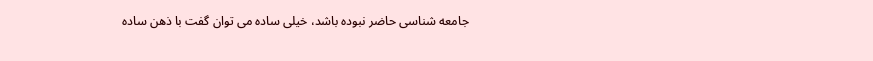جامعە شناسی حاضر نبودە باشد، خیلی سادە می توان گفت با ذهن سادە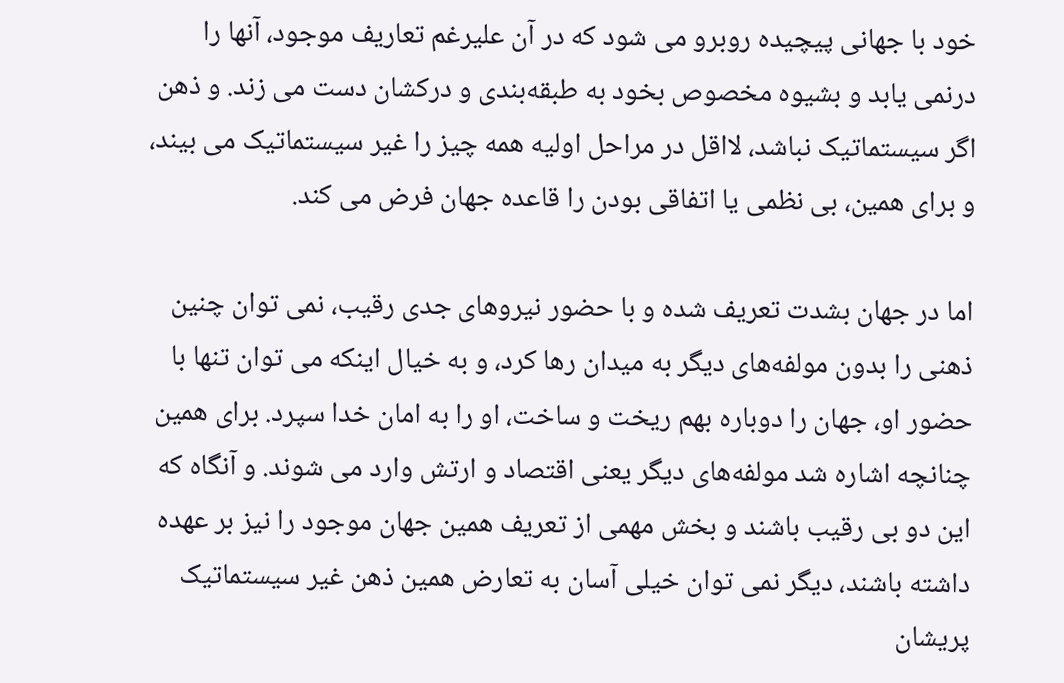خود با جهانی پیچیدە روبرو می شود کە در آن علیرغم تعاریف موجود، آنها را درنمی یابد و بشیوە مخصوص بخود بە طبقەبندی و درکشان دست می زند. و ذهن اگر سیستماتیک نباشد، لااقل در مراحل اولیە همە چیز را غیر سیستماتیک می بیند، و برای همین، بی نظمی یا اتفاقی بودن را قاعدە جهان فرض می کند.

اما در جهان بشدت تعریف شدە و با حضور نیروهای جدی رقیب، نمی توان چنین ذهنی را بدون مولفەهای دیگر بە میدان رها کرد، و بە خیال اینکە می توان تنها با حضور او، جهان را دوبارە بهم ریخت و ساخت، او را بە امان خدا سپرد. برای همین چنانچە اشارە شد مولفەهای دیگر یعنی اقتصاد و ارتش وارد می شوند. و آنگاە کە این دو بی رقیب باشند و بخش مهمی از تعریف همین جهان موجود را نیز بر عهدە داشتە باشند، دیگر نمی توان خیلی آسان بە تعارض همین ذهن غیر سیستماتیک پریشان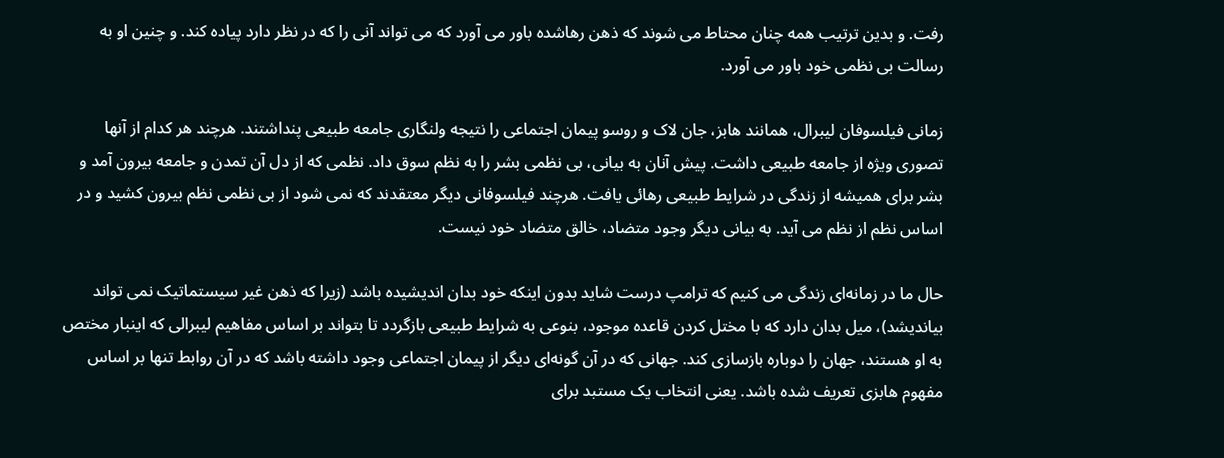رفت. و بدین ترتیب همە چنان محتاط می شوند کە ذهن رهاشدە باور می آورد کە می تواند آنی را کە در نظر دارد پیادە کند. و چنین او بە رسالت بی نظمی خود باور می آورد.

زمانی فیلسوفان لیبرال، همانند هابز، جان لاک و روسو پیمان اجتماعی را نتیجە ولنگاری جامعە طبیعی پنداشتند. هرچند هر کدام از آنها تصوری ویژە از جامعە طبیعی داشت. پیش آنان بە بیانی، بی نظمی بشر را بە نظم سوق داد. نظمی کە از دل آن تمدن و جامعە بیرون آمد و بشر برای همیشە از زندگی در شرایط طبیعی رهائی یافت. هرچند فیلسوفانی دیگر معتقدند کە نمی شود از بی نظمی نظم بیرون کشید و در اساس نظم از نظم می آید. بە بیانی دیگر وجود متضاد، خالق متضاد خود نیست.

حال ما در زمانەای زندگی می کنیم کە ترامپ درست شاید بدون اینکە خود بدان اندیشیدە باشد (زیرا کە ذهن غیر سیستماتیک نمی تواند بیاندیشد)، میل بدان دارد کە با مختل کردن قاعدە موجود، بنوعی بە شرایط طبیعی بازگردد تا بتواند بر اساس مفاهیم لیبرالی کە اینبار مختص بە او هستند، جهان را دوبارە بازسازی کند. جهانی کە در آن گونەای دیگر از پیمان اجتماعی وجود داشتە باشد کە در آن روابط تنها بر اساس مفهوم هابزی تعریف شدە باشد. یعنی انتخاب یک مستبد برای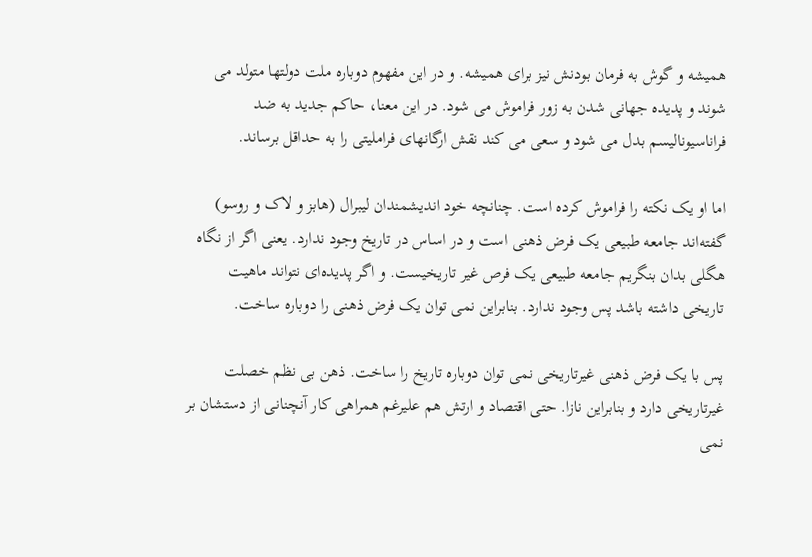همیشە و گوش بە فرمان بودنش نیز برای همیشە. و در این مفهوم دوبارە ملت دولتها متولد می شوند و پدیدە جهانی شدن بە زور فراموش می شود. در این معنا، حاکم جدید بە ضد فراناسیونالیسم بدل می شود و سعی می کند نقش ارگانهای فراملیتی را بە حداقل برساند.

اما او یک نکتە را فراموش کردە است. چنانچە خود اندیشمندان لیبرال (هابز و لاک و روسو) گفتەاند جامعە طبیعی یک فرض ذهنی است و در اساس در تاریخ وجود ندارد. یعنی اگر از نگاە هگلی بدان بنگریم جامعە طبیعی یک فرص غیر تاریخیست. و اگر پدیدەای نتواند ماهیت تاریخی داشتە باشد پس وجود ندارد. بنابراین نمی توان یک فرض ذهنی را دوبارە ساخت.

پس با یک فرض ذهنی غیرتاریخی نمی توان دوبارە تاریخ را ساخت. ذهن بی نظم خصلت غیرتاریخی دارد و بنابراین نازا. حتی اقتصاد و ارتش هم علیرغم همراهی کار آنچنانی از دستشان بر نمی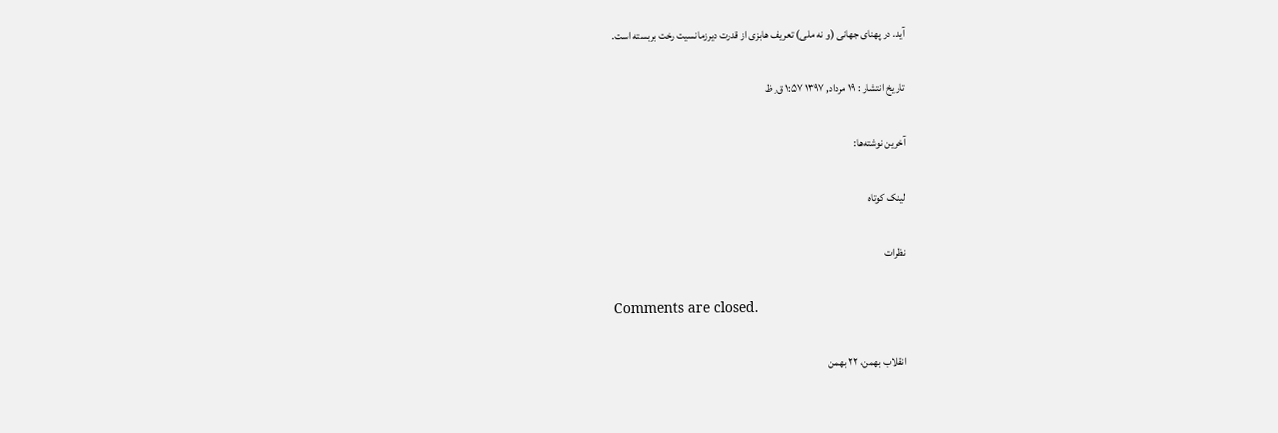آید. در پهنای جهانی (و نە ملی) تعریف هابزی از قدرت دیرزمانسیت رخت بربستە است.

تاریخ انتشار : ۱۹ مرداد, ۱۳۹۷ ۱:۵۷ ق٫ظ

آخرین نوشته‌ها:

لینک کوتاه

نظرات

Comments are closed.

انقلاب بهمن، ٢٢ بهمن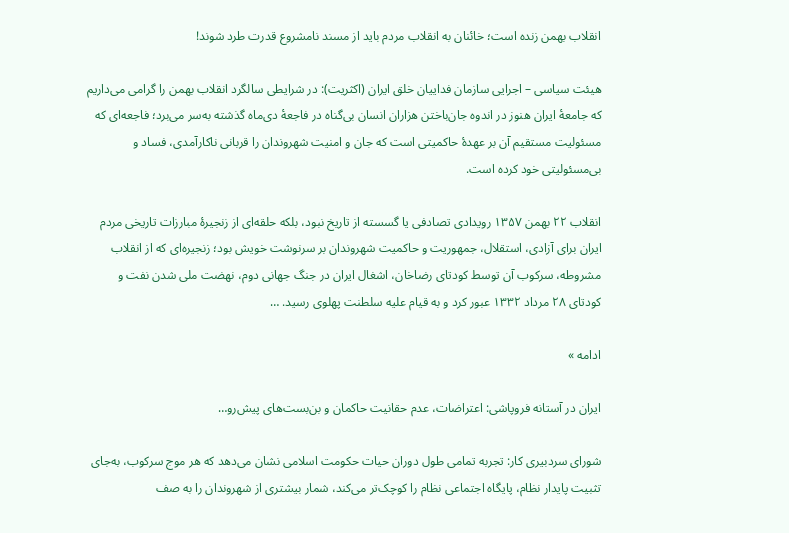انقلاب بهمن زنده است؛ خائنان به انقلاب مردم باید از مسند نامشروع قدرت طرد شوند!

هیئت سیاسی – اجرایی سازمان فداییان خلق ایران (اکثریت): در شرایطی سالگرد انقلاب بهمن را گرامی می‌داریم که جامعهٔ ایران هنوز در اندوه جان‌باختن هزاران انسان بی‌گناه در فاجعهٔ دی‌ماه گذشته به‌سر می‌برد؛ فاجعه‌ای که مسئولیت مستقیم آن بر عهدهٔ حاکمیتی است که جان و امنیت شهروندان را قربانی ناکارآمدی، فساد و بی‌مسئولیتی خود کرده است.

انقلاب ۲۲ بهمن ۱۳۵۷ رویدادی تصادفی یا گسسته از تاریخ نبود، بلکه حلقه‌ای از زنجیرهٔ مبارزات تاریخی مردم ایران برای آزادی، استقلال، جمهوریت و حاکمیت شهروندان بر سرنوشت خویش بود؛ زنجیره‌ای که از انقلاب مشروطه، سرکوب آن توسط کودتای رضاخان، اشغال ایران در جنگ جهانی دوم، نهضت ملی شدن نفت و کودتای ۲۸ مرداد ۱۳۳۲ عبور کرد و به قیام علیه سلطنت پهلوی رسید. …

ادامه »

ایران در آستانه فروپاشی: اعتراضات، عدم حقانیت حاکمان و بن‌بست‌های پیش‌رو…

شورای سردبیری کار: تجربه تمامی طول دوران حیات حکومت اسلامی نشان می‌دهد که هر موج سرکوب، به‌جای تثبیت پایدار نظام، پایگاه اجتماعی نظام را کوچک‌تر می‌کند، شمار بیشتری از شهروندان را به صف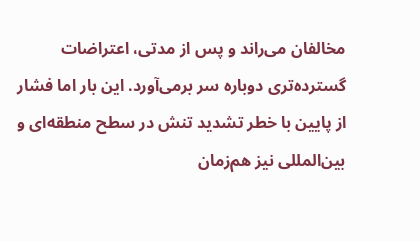مخالفان می‌راند و پس از مدتی، اعتراضات گسترده‌تری دوباره سر برمی‌آورد. این بار اما فشار از پایین با خطر تشدید تنش در سطح منطقه‌ای و بین‌المللی نیز هم‌زمان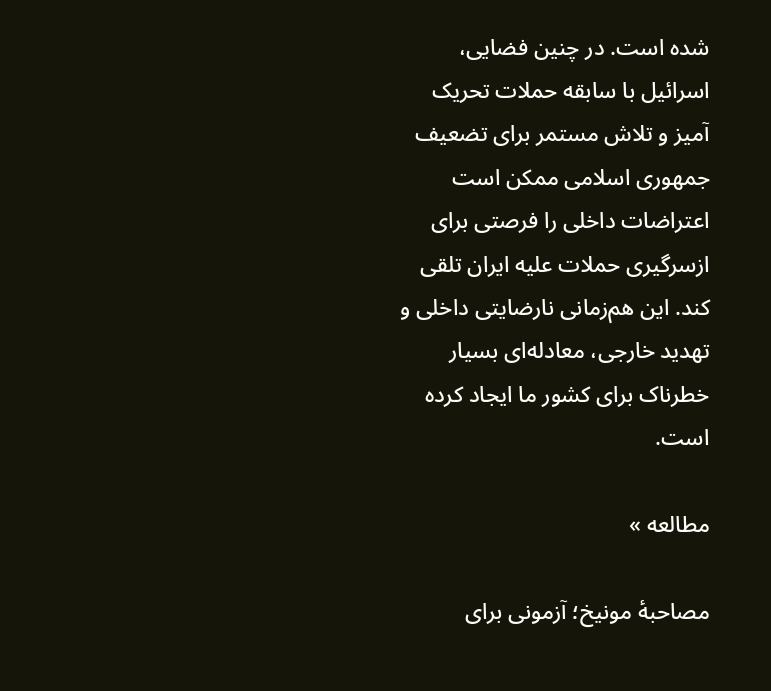شده است. در چنین فضایی، اسرائیل با سابقه حملات تحریک آمیز و تلاش مستمر برای تضعیف جمهوری اسلامی ممکن است اعتراضات داخلی را فرصتی برای ازسرگیری حملات علیه ایران تلقی کند. این هم‌زمانی نارضایتی داخلی و تهدید خارجی، معادله‌ای بسیار خطرناک برای کشور ما ایجاد کرده است.

مطالعه »

مصاحبهٔ مونیخ؛ آزمونی برای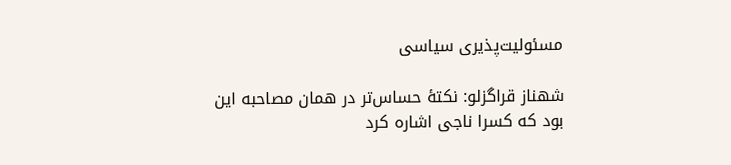مسئولیت‌پذیری سیاسی

شهناز قراگزلو: نکتهٔ حساس‌تر در همان مصاحبه این بود که کسرا ناجی اشاره کرد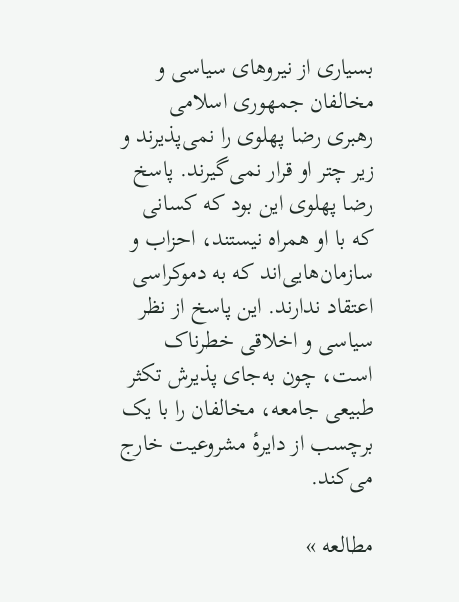بسیاری از نیروهای سیاسی و مخالفان جمهوری اسلامی رهبری رضا پهلوی را نمی‌پذیرند و زیر چتر او قرار نمی‌گیرند. پاسخ رضا پهلوی این بود که کسانی که با او همراه نیستند، احزاب و سازمان‌هایی‌اند که به دموکراسی اعتقاد ندارند. این پاسخ از نظر سیاسی و اخلاقی خطرناک است، چون به‌جای پذیرش تکثر طبیعی جامعه، مخالفان را با یک برچسب از دایرهٔ مشروعیت خارج می‌کند.

مطالعه »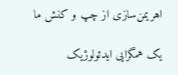اهریمن‌سازی از چپ و کنش ما

یک همگرایی ایدئولوژیک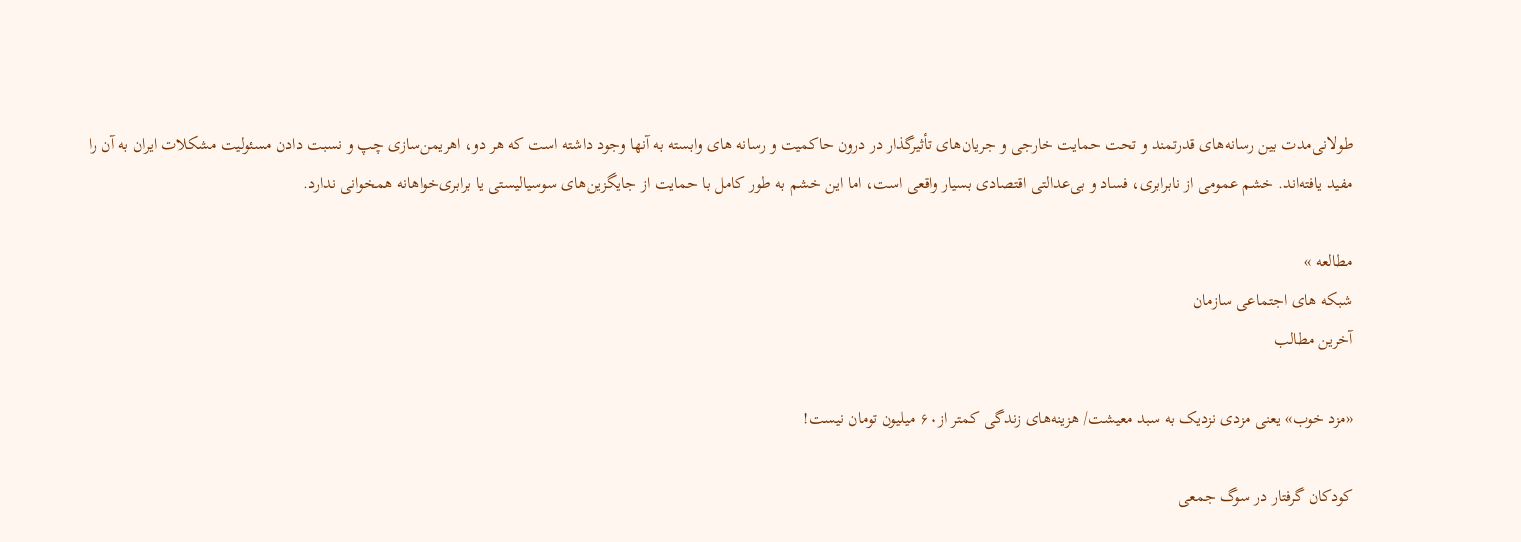طولانی‌مدت بین رسانه‌های قدرتمند و تحت حمایت خارجی و جریان‌های تأثیرگذار در درون حاکمیت و رسانه های وابسته به آنها وجود داشته است که هر دو، اهریمن‌سازی چپ و نسبت دادن مسئولیت مشکلات ایران به آن را مفید یافته‌اند. خشم عمومی از نابرابری، فساد و بی‌عدالتی اقتصادی بسیار واقعی است، اما این خشم به طور کامل با حمایت از جایگزین‌های سوسیالیستی یا برابری‌خواهانه همخوانی ندارد.

مطالعه »
شبکه های اجتماعی سازمان
آخرین مطالب

«مزد خوب» یعنی مزدی نزدیک به سبد معیشت/ هزینه‌های زندگی کمتر از۶۰ میلیون تومان نیست!

کودکان گرفتار در سوگ جمعی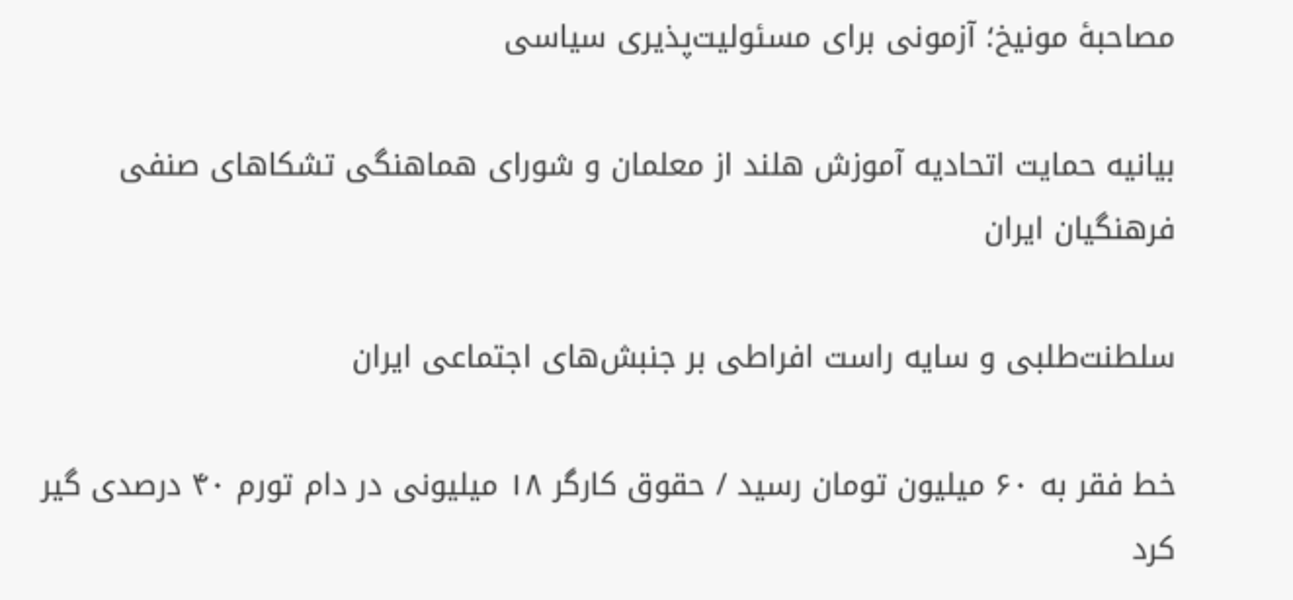مصاحبهٔ مونیخ؛ آزمونی برای مسئولیت‌پذیری سیاسی

بیانیه حمایت اتحادیه آموزش هلند از معلمان و شورای هماهنگی تشکا‌های صنفی فرهنگیان ایران

سلطنت‌طلبی و سایه راست افراطی بر جنبش‌های اجتماعی ایران

خط فقر به ۶۰ میلیون تومان رسید / حقوق کارگر ۱۸ میلیونی در دام تورم ۴۰ درصدی گیر کرد